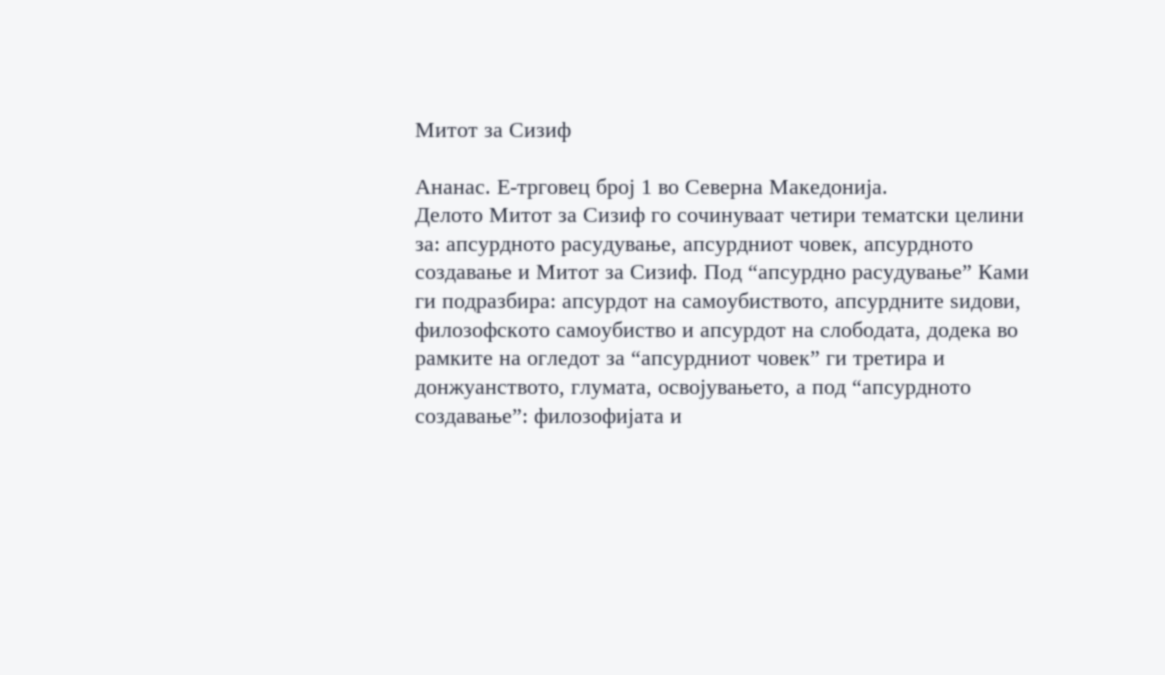Митот за Сизиф

Ананас. Е-трговец број 1 во Северна Македонија.
Делото Митот за Сизиф го сочинуваат четири тематски целини за: апсурдното расудување, апсурдниот човек, апсурдното создавање и Митот за Сизиф. Под “апсурдно расудување” Ками ги подразбира: апсурдот на самоубиството, апсурдните ѕидови, филозофското самоубиство и апсурдот на слободата, додека во рамките на огледот за “апсурдниот човек” ги третира и донжуанството, глумата, освојувањето, а под “апсурдното создавање”: филозофијата и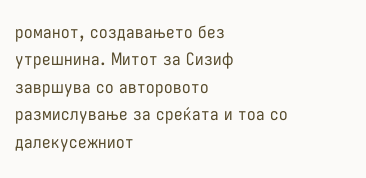романот, создавањето без утрешнина. Митот за Сизиф завршува со авторовото размислување за среќата и тоа со далекусежниот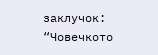заклучок: “Човечкото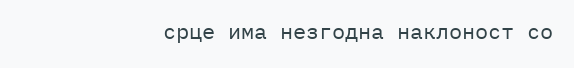срце има незгодна наклоност со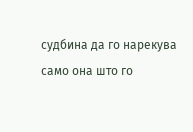судбина да го нарекува само она што го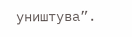уништува”.